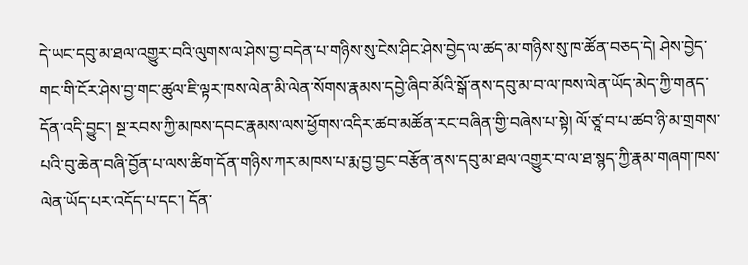དེ་ཡང་དབུ་མ་ཐལ་འགྱུར་བའི་ལུགས་ལ་ཤེས་བྱ་བདེན་པ་གཉིས་སུ་ངེས་ཤིང་ཤེས་བྱེད་ལ་ཚད་མ་གཉིས་སུ་ཁ་ཚོན་བཅད་དེ། ཤེས་བྱེད་གང་གི་ངོར་ཤེས་བྱ་གང་ཚུལ་ཇི་ལྟར་ཁས་ལེན་མི་ལེན་སོགས་རྣམས་དབྱེ་ཞིབ་མོའི་སྒོ་ནས་དབུ་མ་བ་ལ་ཁས་ལེན་ཡོད་མེད་ཀྱི་གནད་དོན་འདི་བྱུང་། སྔ་རབས་ཀྱི་མཁས་དབང་རྣམས་ལས་ཕྱོགས་འདིར་ཚབ་མཚོན་རང་བཞིན་གྱི་བཞེས་པ་སྟེ། ལོ་ཙཱ་བ་པ་ཚབ་ཉི་མ་གྲགས་པའི་བུ་ཆེན་བཞི་བྱོན་པ་ལས་ཚིག་དོན་གཉིས་ཀར་མཁས་པ་རྨ་བྱ་བྱང་བརྩོན་ནས་དབུ་མ་ཐལ་འགྱུར་བ་ལ་ཐ་སྙད་ཀྱི་རྣམ་གཞག་ཁས་ལེན་ཡོད་པར་འདོད་པ་དང་། དོན་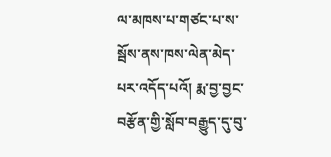ལ་མཁས་པ་གཙང་པ་ས་སྦོས་ནས་ཁས་ལེན་མེད་པར་འདོད་པའོ། རྨ་བྱ་བྱང་བརྩོན་གྱི་སློབ་བརྒྱུད་དུ་བུ་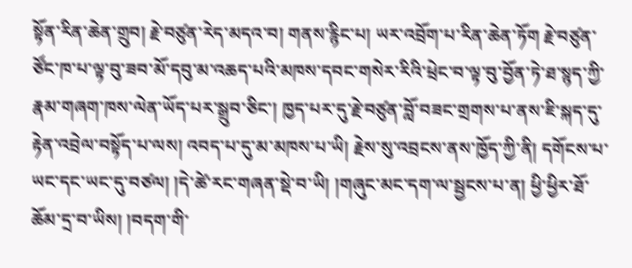སྟོན་རིན་ཆེན་གྲུབ། རྗེ་བཙུན་རེད་མདའ་བ། གནས་རྙིང་པ། ཡར་འབྲོག་པ་རིན་ཆེན་ཏོག རྗེ་བཙུན་ཙོང་ཁ་པ་ལྟ་བུ་ཟབ་མོ་དབུ་མ་འཆད་པའི་མཁས་དབང་གསེར་རིའི་ཕྲེང་བ་ལྟ་བུ་བྱོན་ཏེ་ཐ་སྙད་ཀྱི་རྣམ་གཞག་ཁས་ལེན་ཡོད་པར་སྒྲུབ་ཅིང་། ཁྱད་པར་དུ་རྗེ་བཙུན་བློ་བཟང་གྲགས་པ་ནས་ཇི་སྐད་དུ་རྟེན་འབྲེལ་བསྟོད་པ་ལས། འབད་པ་དུ་མ་མཁས་པ་ཡི། རྗེས་སུ་འབྲངས་ནས་ཁྱོད་ཀྱི་ནི། དགོངས་པ་ཡང་དང་ཡང་དུ་བཙལ། །དེ་ཚེ་རང་གཞན་སྡེ་བ་ཡི། །གཞུང་མང་དག་ལ་སྦྱངས་པ་ན། ཕྱི་ཕྱིར་ཐོ་ཆོམ་དྲ་བ་ཡིས། །བདག་གི་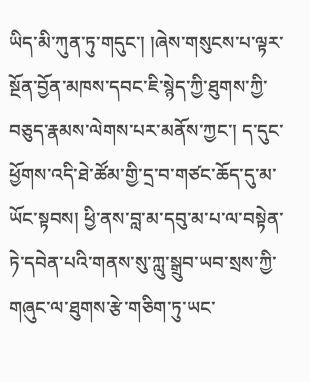ཡིད་མི་ཀུན་ཏུ་གདུང་། །ཞེས་གསུངས་པ་ལྟར་སྔོན་བྱོན་མཁས་དབང་ཇི་སྙེད་ཀྱི་ཐུགས་ཀྱི་བཅུད་རྣམས་ལེགས་པར་མནོས་ཀྱང་། ད་དུང་ཕྱོགས་འདི་ཐེ་ཚོམ་གྱི་དྲ་བ་གཙང་ཆོད་དུ་མ་ཡོང་སྟབས། ཕྱི་ནས་བླ་མ་དབུ་མ་པ་ལ་བསྟེན་ཏེ་དབེན་པའི་གནས་སུ་ཀླུ་སྒྲུབ་ཡབ་སྲས་ཀྱི་གཞུང་ལ་ཐུགས་རྩེ་གཅིག་ཏུ་ཡང་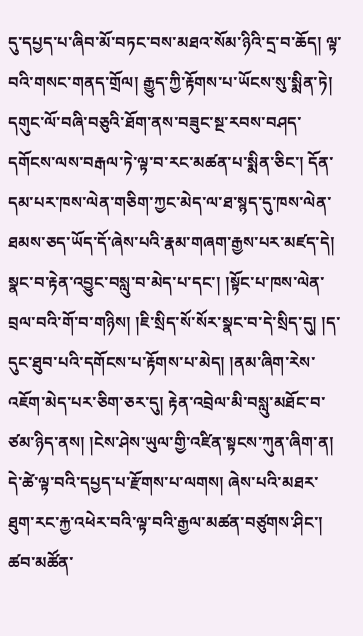དུ་དཔྱད་པ་ཞིབ་མོ་བཏང་བས་མཐའ་སོམ་ཉིའི་དྲ་བ་ཆོད། ལྟ་བའི་གསང་གནད་གྲོལ། རྒྱུད་ཀྱི་རྟོགས་པ་ཡོངས་སུ་སྨིན་ཏེ། དགུང་ལོ་བཞི་བཅུའི་ཐོག་ནས་བཟུང་སྔ་རབས་བཤད་དགོངས་ལས་བརྒལ་ཏེ་ལྟ་བ་རང་མཚན་པ་སྨིན་ཅིང་། དོན་དམ་པར་ཁས་ལེན་གཅིག་ཀྱང་མེད་ལ་ཐ་སྙད་དུ་ཁས་ལེན་ཐམས་ཅད་ཡོད་དོ་ཞེས་པའི་རྣམ་གཞག་རྒྱས་པར་མཛད་དེ། སྣང་བ་རྟེན་འབྱུང་བསླུ་བ་མེད་པ་དང་། །སྟོང་པ་ཁས་ལེན་བྲལ་བའི་གོ་བ་གཉིས། །ཇི་སྲིད་སོ་སོར་སྣང་བ་དེ་སྲིད་དུ། །ད་དུང་ཐུབ་པའི་དགོངས་པ་རྟོགས་པ་མེད། །ནམ་ཞིག་རེས་འཇོག་མེད་པར་ཅིག་ཅར་དུ། རྟེན་འབྲེལ་མི་བསླུ་མཐོང་བ་ཙམ་ཉིད་ནས། །ངེས་ཤེས་ཡུལ་གྱི་འཛིན་སྟངས་ཀུན་ཞིག་ན། དེ་ཚེ་ལྟ་བའི་དཔྱད་པ་རྫོགས་པ་ལགས། ཞེས་པའི་མཐར་ཐུག་རང་རྐྱ་འཕེར་བའི་ལྟ་བའི་རྒྱལ་མཚན་བཙུགས་ཤིང་། ཚབ་མཚོན་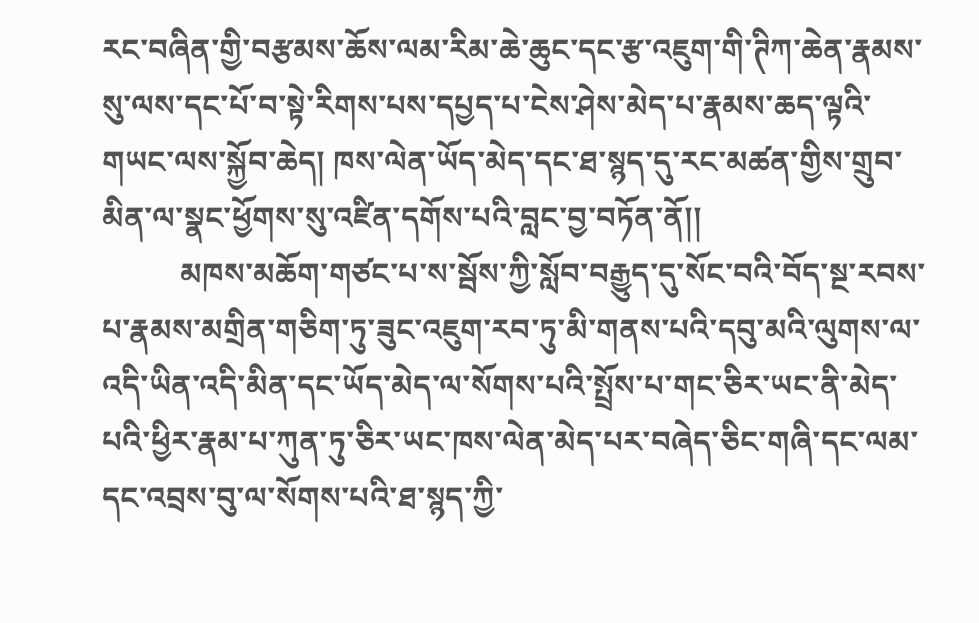རང་བཞིན་གྱི་བརྩམས་ཆོས་ལམ་རིམ་ཆེ་ཆུང་དང་རྩ་འཇུག་གི་ཊིཀ་ཆེན་རྣམས་སུ་ལས་དང་པོ་བ་སྟེ་རིགས་པས་དཔྱད་པ་ངེས་ཤེས་མེད་པ་རྣམས་ཆད་ལྟའི་གཡང་ལས་སྐྱོབ་ཆེད། ཁས་ལེན་ཡོད་མེད་དང་ཐ་སྙད་དུ་རང་མཚན་གྱིས་གྲུབ་མིན་ལ་སྣང་ཕྱོགས་སུ་འཛིན་དགོས་པའི་བླང་བྱ་བཏོན་ནོ།།
          མཁས་མཆོག་གཙང་པ་ས་སྦོས་ཀྱི་སློབ་བརྒྱུད་དུ་སོང་བའི་བོད་སྔ་རབས་པ་རྣམས་མགྲིན་གཅིག་ཏུ་ཟུང་འཇུག་རབ་ཏུ་མི་གནས་པའི་དབུ་མའི་ལུགས་ལ་འདི་ཡིན་འདི་མིན་དང་ཡོད་མེད་ལ་སོགས་པའི་སྤྲོས་པ་གང་ཅིར་ཡང་ནི་མེད་པའི་ཕྱིར་རྣམ་པ་ཀུན་ཏུ་ཅིར་ཡང་ཁས་ལེན་མེད་པར་བཞེད་ཅིང་གཞི་དང་ལམ་དང་འབྲས་བུ་ལ་སོགས་པའི་ཐ་སྙད་ཀྱི་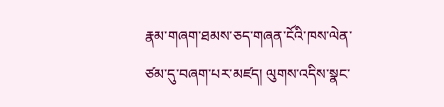རྣམ་གཞག་ཐམས་ཅད་གཞན་ངོའི་ཁས་ལེན་ཙམ་དུ་བཞག་པར་མཛད། ལུགས་འདིས་སྣང་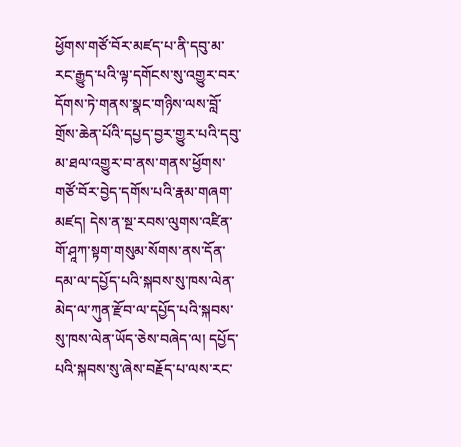ཕྱོགས་གཙོ་བོར་མཛད་པ་ནི་དབུ་མ་རང་རྒྱུད་པའི་ལྟ་དགོངས་སུ་འགྱུར་བར་དོགས་ཏེ་གནས་སྣང་གཉིས་ལས་བློ་གྲོས་ཆེན་པོའི་དཔྱད་བྱར་གྱུར་པའི་དབུ་མ་ཐལ་འགྱུར་བ་ནས་གནས་ཕྱོགས་གཙོ་བོར་བྱེད་དགོས་པའི་རྣམ་གཞག་མཛད། དེས་ན་སྔ་རབས་ལུགས་འཛིན་གོ་ཤཱཀ་སྟག་གསུམ་སོགས་ནས་དོན་དམ་ལ་དཔྱོད་པའི་སྐབས་སུ་ཁས་ལེན་མེད་ལ་ཀུན་རྫོབ་ལ་དཔྱོད་པའི་སྐབས་སུ་ཁས་ལེན་ཡོད་ཅེས་བཞེད་ལ། དཔྱོད་པའི་སྐབས་སུ་ཞེས་བརྗོད་པ་ལས་རང་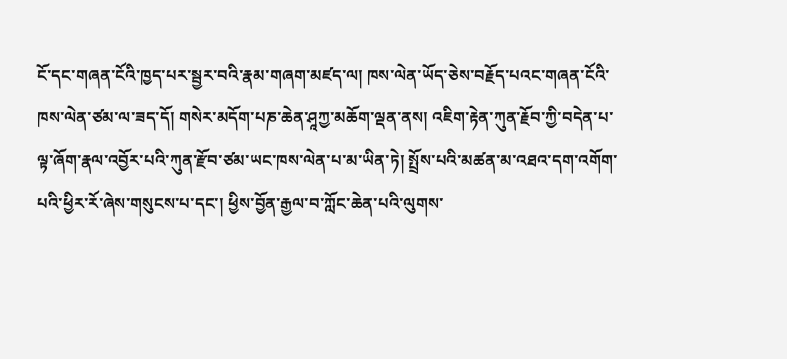ངོ་དང་གཞན་ངོའི་ཁྱད་པར་སྦྱར་བའི་རྣམ་གཞག་མཛད་ལ། ཁས་ལེན་ཡོད་ཅེས་བརྗོད་པའང་གཞན་ངོའི་ཁས་ལེན་ཙམ་ལ་ཟད་དོ། གསེར་མདོག་པཎ་ཆེན་ཤཱཀྱ་མཆོག་ལྡན་ནས། འཇིག་རྟེན་ཀུན་རྗོབ་ཀྱི་བདེན་པ་ལྟ་ཞོག་རྣལ་འབྱོར་པའི་ཀུན་རྫོབ་ཙམ་ཡང་ཁས་ལེན་པ་མ་ཡིན་ཏེ། སྤྲོས་པའི་མཚན་མ་འཐའ་དག་འགོག་པའི་ཕྱིར་རོ་ཞེས་གསུངས་པ་དང་། ཕྱིས་བྱོན་རྒྱལ་བ་ཀློང་ཆེན་པའི་ལུགས་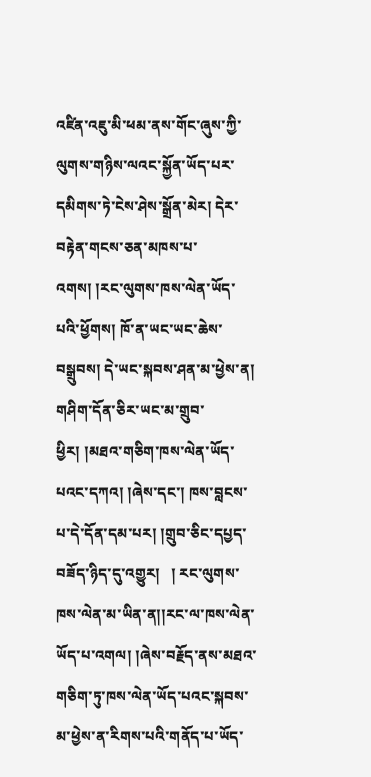འཛིན་འཇུ་མི་ཕམ་ནས་གོང་ཞུས་ཀྱི་ལུགས་གཉིས་ལའང་སྐྱོན་ཡོད་པར་དམིགས་ཏེ་ངེས་ཤེས་སྒྲོན་མེར། དེར་བརྟེན་གངས་ཅན་མཁས་པ་འགས། །རང་ལུགས་ཁས་ལེན་ཡོད་པའི་ཕྱོགས། ཁོ་ན་ཡང་ཡང་ཆེས་བསྒྲུབས། དེ་ཡང་སྐབས་ཤན་མ་ཕྱེས་ན། གཤིག་དོན་ཅིར་ཡང་མ་གྲུབ་ཕྱིར། །མཐའ་གཅིག་ཁས་ལེན་ཡོད་པའང་དཀའ། །ཞེས་དང་། ཁས་བླངས་པ་དེ་དོན་དམ་པར། །གྲུབ་ཅིང་དཔྱད་བཟོད་ཉིད་དུ་འགྱུར།   ། རང་ལུགས་ཁས་ལེན་མ་ཡིན་ན།།རང་ལ་ཁས་ལེན་ཡོད་པ་འགལ། །ཞེས་བརྗོད་ནས་མཐའ་གཅིག་ཏུ་ཁས་ལེན་ཡོད་པའང་སྐབས་མ་ཕྱེས་ན་རིགས་པའི་གནོད་པ་ཡོད་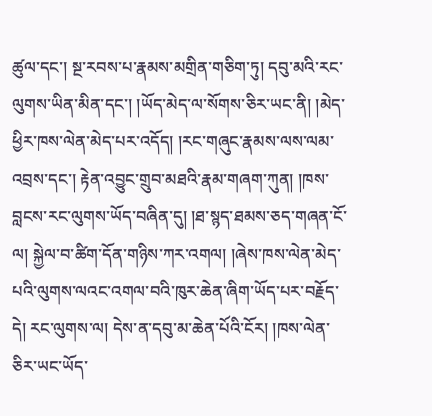ཚུལ་དང་། སྔ་རབས་པ་རྣམས་མགྲིན་གཅིག་ཏུ། དབུ་མའི་རང་ལུགས་ཡིན་མིན་དང་། །ཡོད་མེད་ལ་སོགས་ཅིར་ཡང་ནི། །མེད་ཕྱིར་ཁས་ལེན་མེད་པར་འདོད། །རང་གཞུང་རྣམས་ལས་ལམ་འབྲས་དང་། རྟེན་འབྱུང་གྲུབ་མཐའི་རྣམ་གཞག་ཀུན། །ཁས་བླངས་རང་ལུགས་ཡོད་བཞིན་དུ། །ཐ་སྙད་ཐམས་ཅད་གཞན་ངོ་ལ། སྐྱེལ་བ་ཚིག་དོན་གཉིས་ཀར་འགལ། །ཞེས་ཁས་ལེན་མེད་པའི་ལུགས་ལའང་འགལ་བའི་ཁུར་ཆེན་ཞིག་ཡོད་པར་བརྗོད་དེ། རང་ལུགས་ལ། དེས་ན་དབུ་མ་ཆེན་པོའི་ངོར། །ཁས་ལེན་ཅིར་ཡང་ཡོད་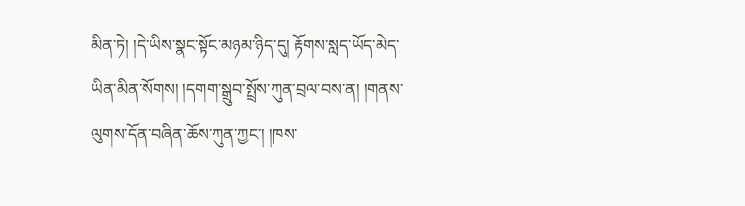མིན་ཏེ། །དེ་ཡིས་སྣང་སྟོང་མཉམ་ཉིད་དུ། རྟོགས་སླད་ཡོད་མེད་ཡིན་མིན་སོགས། །དགག་སྒྲུབ་སྤྲོས་ཀུན་བྲལ་བས་ན། །གནས་ལུགས་དོན་བཞིན་ཆོས་ཀུན་ཀྱང་། །ཁས་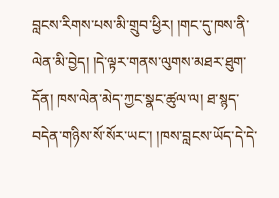བླངས་རིགས་པས་མི་གྲུབ་ཕྱིར། །གང་དུ་ཁས་ནི་ལེན་མི་བྱེད། །དེ་ལྟར་གནས་ལུགས་མཐར་ཐུག་དོན། ཁས་ལེན་མེད་ཀྱང་སྣང་ཚུལ་ལ། ཐ་སྙད་བདེན་གཉིས་སོ་སོར་ཡང་། །ཁས་བླངས་ཡོད་དེ་དེ་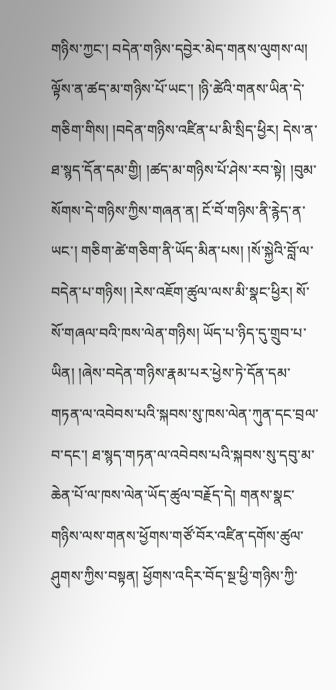གཉིས་ཀྱང་། བདེན་གཉིས་དབྱེར་མེད་གནས་ལུགས་ལ། ལྟོས་ན་ཚད་མ་གཉིས་པོ་ཡང་། །ཉི་ཚེའི་གནས་ཡིན་དེ་གཅིག་གིས། །བདེན་གཉིས་འཛིན་པ་མི་སྲིད་ཕྱིར། དེས་ན་ཐ་སྙད་དོན་དམ་གྱི། །ཚད་མ་གཉིས་པོ་ཤེས་རབ་སྟེ། །བུམ་སོགས་དེ་གཉིས་ཀྱིས་གཞན་ན། ངོ་བོ་གཉིས་ནི་རྙེད་ན་ཡང་། གཅིག་ཚེ་གཅིག་ནི་ཡོད་མིན་པས། །སོ་སྐྱེའི་བློ་ལ་བདེན་པ་གཉིས། །རེས་འཇོག་ཚུལ་ལས་མི་སྣང་ཕྱིར། སོ་སོ་གཞལ་བའི་ཁས་ལེན་གཉིས། ཡོད་པ་ཉིད་དུ་གྲུབ་པ་ཡིན། །ཞེས་བདེན་གཉིས་རྣམ་པར་ཕྱེས་ཏེ་དོན་དམ་གཏན་ལ་འབེབས་པའི་སྐབས་སུ་ཁས་ལེན་ཀུན་དང་བྲལ་བ་དང་། ཐ་སྙད་གཏན་ལ་འབེབས་པའི་སྐབས་སུ་དབུ་མ་ཆེན་པོ་ལ་ཁས་ལེན་ཡོད་ཚུལ་བརྗོད་དེ། གནས་སྣང་གཉིས་ལས་གནས་ཕྱོགས་གཙོ་བོར་འཛིན་དགོས་ཚུལ་ཤུགས་ཀྱིས་བསྟན། ཕྱོགས་འདིར་བོད་སྔ་ཕྱི་གཉིས་ཀྱི་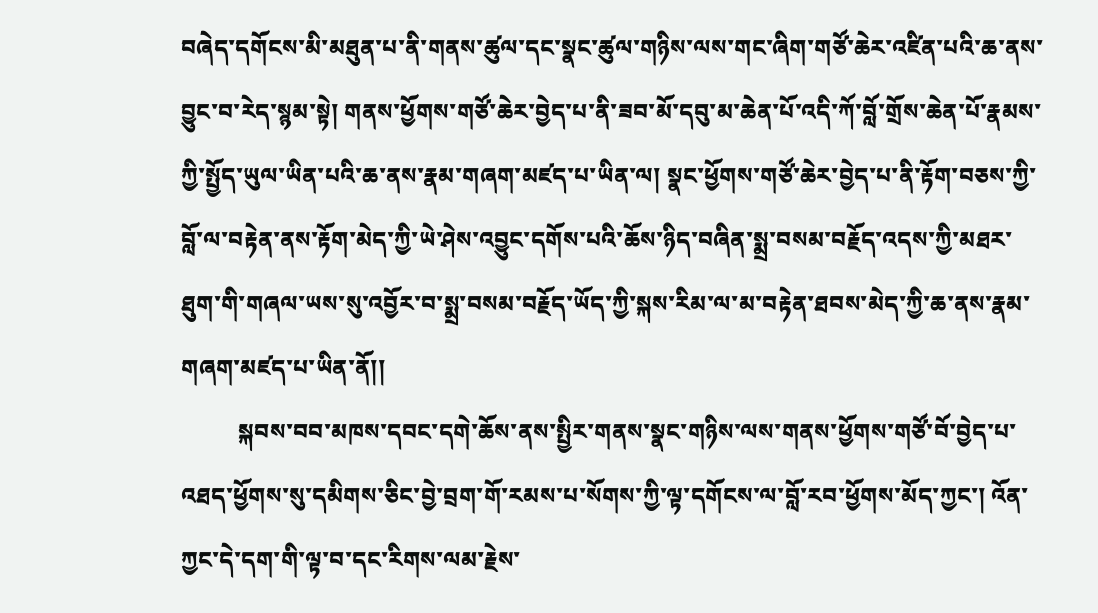བཞེད་དགོངས་མི་མཐུན་པ་ནི་གནས་ཚུལ་དང་སྣང་ཚུལ་གཉིས་ལས་གང་ཞིག་གཙོ་ཆེར་འཛིན་པའི་ཆ་ནས་བྱུང་བ་རེད་སྙམ་སྟེ། གནས་ཕྱོགས་གཙོ་ཆེར་བྱེད་པ་ནི་ཟབ་མོ་དབུ་མ་ཆེན་པོ་འདི་ཀོ་བློ་གྲོས་ཆེན་པོ་རྣམས་ཀྱི་སྤྱོད་ཡུལ་ཡིན་པའི་ཆ་ནས་རྣམ་གཞག་མཛད་པ་ཡིན་ལ། སྣང་ཕྱོགས་གཙོ་ཆེར་བྱེད་པ་ནི་རྟོག་བཅས་ཀྱི་བློ་ལ་བརྟེན་ནས་རྟོག་མེད་ཀྱི་ཡེ་ཤེས་འབྱུང་དགོས་པའི་ཆོས་ཉིད་བཞིན་སྨྲ་བསམ་བརྗོད་འདས་ཀྱི་མཐར་ཐུག་གི་གཞལ་ཡས་སུ་འབྱོར་བ་སྨྲ་བསམ་བརྗོད་ཡོད་ཀྱི་སྐས་རིམ་ལ་མ་བརྟེན་ཐབས་མེད་ཀྱི་ཆ་ནས་རྣམ་གཞག་མཛད་པ་ཡིན་ནོ།།
          སྐབས་བབ་མཁས་དབང་དགེ་ཆོས་ནས་སྤྱིར་གནས་སྣང་གཉིས་ལས་གནས་ཕྱོགས་གཙོ་བོ་བྱེད་པ་འཐད་ཕྱོགས་སུ་དམིགས་ཅིང་བྱེ་བྲག་གོ་རམས་པ་སོགས་ཀྱི་ལྟ་དགོངས་ལ་བློ་རབ་ཕྱོགས་མོད་ཀྱང་། འོན་ཀྱང་དེ་དག་གི་ལྟ་བ་དང་རིགས་ལམ་རྗེས་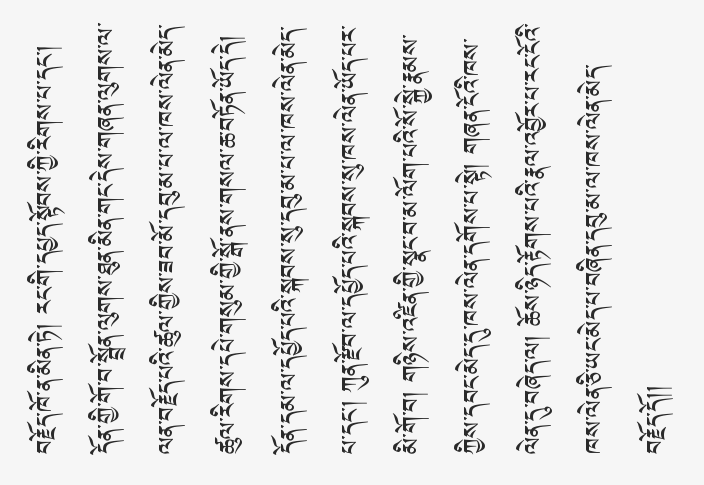བརྗོད་ཁོ་ན་མིན་ཏེ། རང་གི་དཔྱད་སྟོབས་ཀྱི་རིགས་པ་དང་། དོན་གྱི་གོ་བ་སྦྲོན་ལུགས་ཐུན་མིན་གང་དེས་གཞན་ལུགས་ལ་ལན་བརྗོད་པའི་ཚུལ་གྱིས་ཟབ་མོ་དབུ་མ་པ་ལ་ཁས་ལེན་མེད་ཚུལ་རིགས་དཔེ་གསུམ་གྱི་སྒོ་ནས་གསལ་ཆ་བཏོན་ཡོད་དེ། དོན་དམ་ལ་དཔྱོད་པའི་སྐབས་སུ་དབུ་མ་པ་ལ་ཁས་ལེན་མེད་པ་དང་། ཀུན་རྫོབ་ལ་དཔྱོད་པའི་སྐབས་སུ་ཁས་ལེན་ཡོད་པར་མི་གོ་བ། གཉིས་འཛིན་གྱི་སྣང་བ་མ་ལོག་པའི་སོ་སྐྱེ་རྣམས་ཀྱིས་དབང་མེད་དུ་ཁས་ལེན་དགོས་པ་སྟེ། གཞན་ངོའི་ཁས་ལེན་དུ་བཞེད་ལ། ཆོས་ཉིད་རྟོགས་པའི་རྣལ་འབྱོར་པ་རང་ངོའི་ཁས་ལེན་ཅི་ཡང་མེད་པ་བཞིན་དབུ་མ་ལ་ཁས་ལེན་མེད་བརྗོད་དོ།།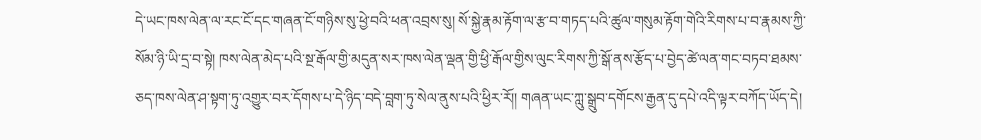དེ་ཡང་ཁས་ལེན་ལ་རང་ངོ་དང་གཞན་ངོ་གཉིས་སུ་ཕྱེ་བའི་ཕན་འབྲས་སུ། སོ་སྐྱེ་རྣམ་རྟོག་ལ་རྩ་བ་གཏད་པའི་ཚུལ་གསུམ་རྟོག་གེའི་རིགས་པ་བ་རྣམས་ཀྱི་སོམ་ཉི་ཡི་དྲ་བ་སྟེ། ཁས་ལེན་མེད་པའི་སྔ་རྒོལ་གྱི་མདུན་སར་ཁས་ལེན་ལྡན་གྱི་ཕྱི་རྒོལ་གྱིས་ལུང་རིགས་ཀྱི་སྒོ་ནས་རྩོད་པ་བྱེད་ཚེ་ལན་གང་བཏབ་ཐམས་ཅད་ཁས་ལེན་ཤ་སྟག་ཏུ་འགྱུར་བར་དོགས་པ་དེ་ཉིད་བདེ་བླག་ཏུ་སེལ་ནུས་པའི་ཕྱིར་རོ།། གཞན་ཡང་ཀླུ་སྒྲུབ་དགོངས་རྒྱན་དུ་དཔེ་འདི་ལྟར་བཀོད་ཡོད་དེ།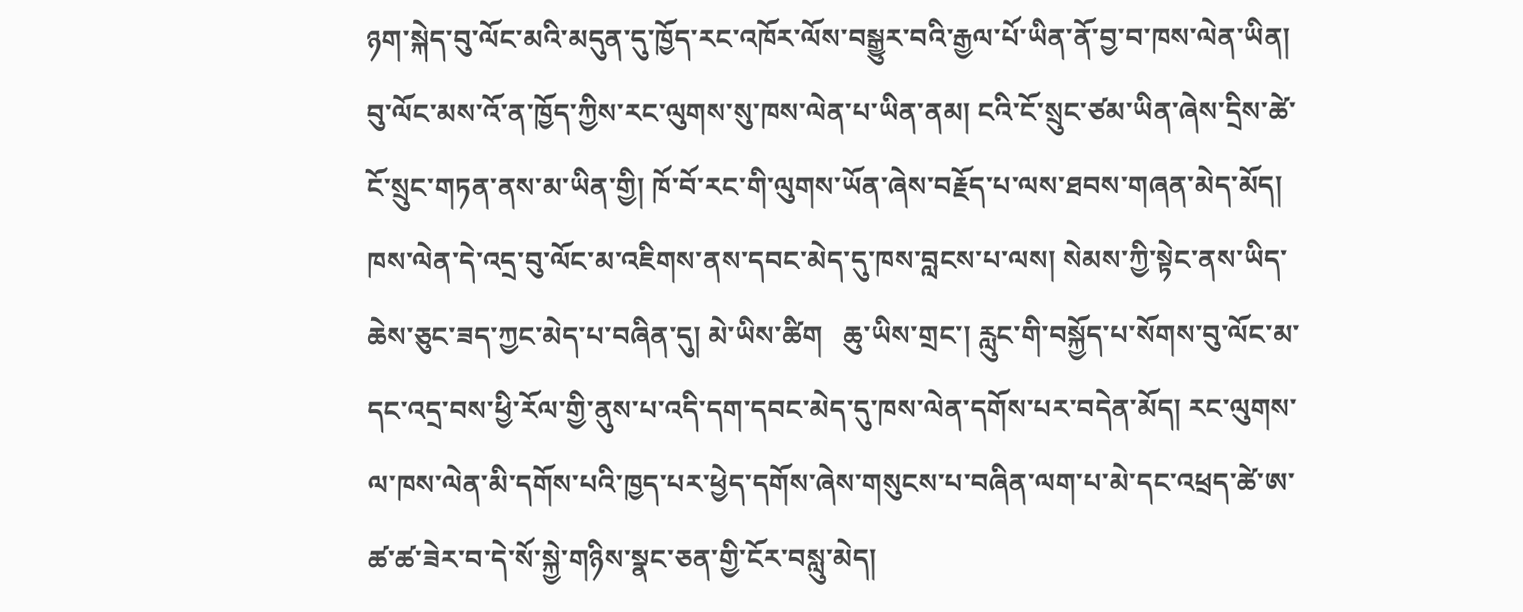ཉག་སྐེད་བུ་ལོང་མའི་མདུན་དུ་ཁྱོད་རང་འཁོར་ལོས་བསྒྱུར་བའི་རྒྱལ་པོ་ཡིན་ནོ་བྱ་བ་ཁས་ལེན་ཡིན། བུ་ལོང་མས་འོ་ན་ཁྱོད་ཀྱིས་རང་ལུགས་སུ་ཁས་ལེན་པ་ཡིན་ནམ། ངའི་ངོ་སྲུང་ཙམ་ཡིན་ཞེས་དྲིས་ཚེ་ངོ་སྲུང་གཏན་ནས་མ་ཡིན་གྱི། ཁོ་བོ་རང་གི་ལུགས་ཡོན་ཞེས་བརྗོད་པ་ལས་ཐབས་གཞན་མེད་མོད། ཁས་ལེན་དེ་འདྲ་བུ་ལོང་མ་འཇིགས་ནས་དབང་མེད་དུ་ཁས་བླངས་པ་ལས། སེམས་ཀྱི་སྟེང་ནས་ཡིད་ཆེས་ཅུང་ཟད་ཀྱང་མེད་པ་བཞིན་དུ། མེ་ཡིས་ཚིག   ཆུ་ཡིས་གྲང་། རླུང་གི་བསྐྱོད་པ་སོགས་བུ་ལོང་མ་དང་འདྲ་བས་ཕྱི་རོལ་གྱི་ནུས་པ་འདི་དག་དབང་མེད་དུ་ཁས་ལེན་དགོས་པར་བདེན་མོད། རང་ལུགས་ལ་ཁས་ལེན་མི་དགོས་པའི་ཁྱད་པར་ཕྱེད་དགོས་ཞེས་གསུངས་པ་བཞིན་ལག་པ་མེ་དང་འཕྲད་ཚེ་ཨ་ཚ་ཚ་ཟེར་བ་དེ་སོ་སྐྱེ་གཉིས་སྣང་ཅན་གྱི་ངོར་བསླུ་མེད།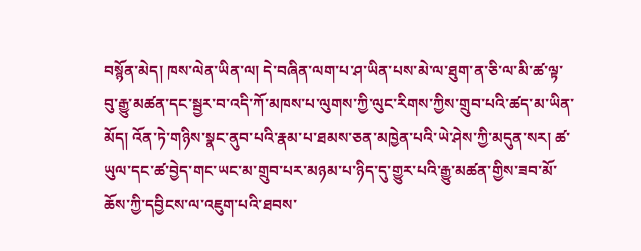བསྙོན་མེད། ཁས་ལེན་ཡིན་ལ། དེ་བཞིན་ལག་པ་ཤ་ཡིན་པས་མེ་ལ་ཐུག་ན་ཅི་ལ་མི་ཚ་ལྟ་བུ་རྒྱུ་མཚན་དང་སྦྱར་བ་འདི་ཀོ་མཁས་པ་ལུགས་ཀྱི་ལུང་རིགས་ཀྱིས་གྲུབ་པའི་ཚད་མ་ཡིན་མོད། འོན་ཏེ་གཉིས་སྣང་ནུབ་པའི་རྣམ་པ་ཐམས་ཅན་མཁྱེན་པའི་ཡེ་ཤེས་ཀྱི་མདུན་སར། ཚ་ཡུལ་དང་ཚ་བྱེད་གང་ཡང་མ་གྲུབ་པར་མཉམ་པ་ཉིད་དུ་གྱུར་པའི་རྒྱུ་མཚན་གྱིས་ཟབ་མོ་ཆོས་ཀྱི་དབྱིངས་ལ་འཇུག་པའི་ཐབས་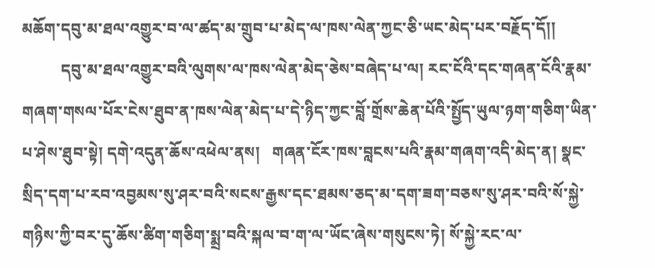མཆོག་དབུ་མ་ཐལ་འགྱུར་བ་ལ་ཚད་མ་གྲུབ་པ་མེད་ལ་ཁས་ལེན་ཀྱང་ཅི་ཡང་མེད་པར་བརྗོད་དོ།།
          དབུ་མ་ཐལ་འགྱུར་བའི་ལུགས་ལ་ཁས་ལེན་མེད་ཅེས་བཞེད་པ་ལ། རང་ངོའི་དང་གཞན་ངོའི་རྣམ་གཞག་གསལ་པོར་ངེས་ཐུབ་ན་ཁས་ལེན་མེད་པ་དེ་ཉིད་ཀྱང་བློ་གྲོས་ཆེན་པོའི་སྤྱོད་ཡུལ་ཉག་གཅིག་ཡིན་པ་ཤེས་ཐུབ་སྟེ། དགེ་འདུན་ཆོས་འཕེལ་ནས།   གཞན་ངོར་ཁས་བླངས་པའི་རྣམ་གཞག་འདི་མེད་ན། སྣང་སྲིད་དག་པ་རབ་འབྱམས་སུ་ཤར་བའི་སངས་རྒྱས་དང་ཐམས་ཅད་མ་དག་ཟག་བཅས་སུ་ཤར་བའི་སོ་སྐྱེ་གཉིས་ཀྱི་བར་དུ་ཆོས་ཚིག་གཅིག་སྨྲ་བའི་སྐལ་བ་ག་ལ་ཡོང་ཞེས་གསུངས་ཏེ། སོ་སྐྱེ་རང་ལ་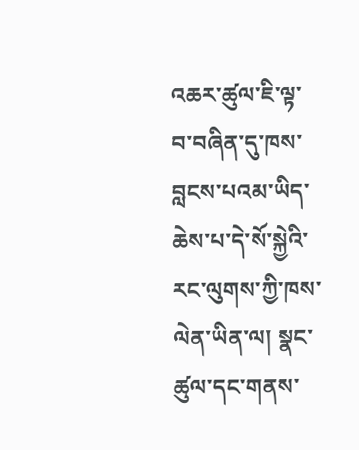འཆར་ཚུལ་ཇི་ལྟ་བ་བཞིན་དུ་ཁས་བླངས་པའམ་ཡིད་ཆེས་པ་དེ་སོ་སྐྱེའི་རང་ལུགས་ཀྱི་ཁས་ལེན་ཡིན་ལ། སྣང་ཚུལ་དང་གནས་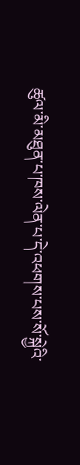ཚུལ་མི་མཐུན་པ་ཁས་ལེན་པ་དེ་འཕགས་པས་སོ་སྐྱེའི་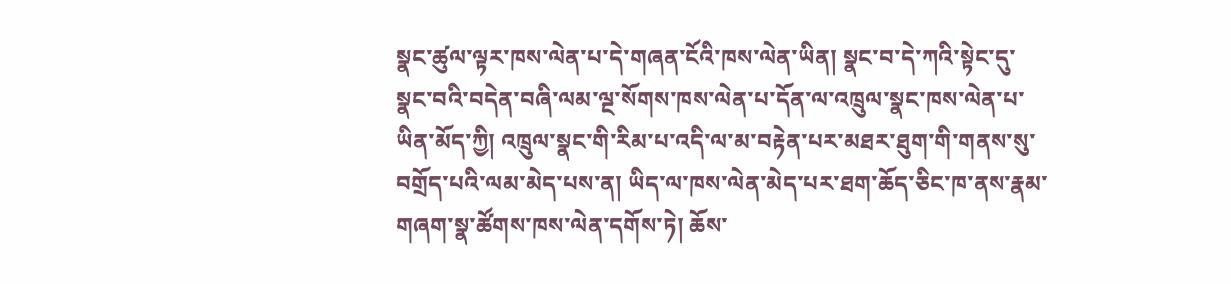སྣང་ཚུལ་ལྟར་ཁས་ལེན་པ་དེ་གཞན་ངོའི་ཁས་ལེན་ཡིན། སྣང་བ་དེ་ཀའི་སྟེང་དུ་སྣང་བའི་བདེན་བཞི་ལམ་ལྔ་སོགས་ཁས་ལེན་པ་དོན་ལ་འཁྲུལ་སྣང་ཁས་ལེན་པ་ཡིན་མོད་ཀྱི། འཁྲུལ་སྣང་གི་རིམ་པ་འདི་ལ་མ་བརྟེན་པར་མཐར་ཐུག་གི་གནས་སུ་བགྲོད་པའི་ལམ་མེད་པས་ན། ཡིད་ལ་ཁས་ལེན་མེད་པར་ཐག་ཆོད་ཅིང་ཁ་ནས་རྣམ་གཞག་སྣ་ཚོགས་ཁས་ལེན་དགོས་ཏེ། ཆོས་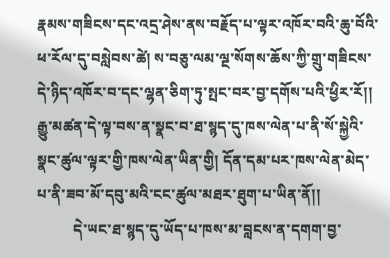རྣམས་གཟིངས་དང་འདྲ་ཤེས་ནས་བརྗོད་པ་ལྟར་འཁོར་བའི་ཆུ་བོའི་ཕ་རོལ་དུ་བསླེབས་ཚེ། ས་བཅུ་ལམ་ལྔ་སོགས་ཆོས་ཀྱི་གྲུ་གཟིངས་དེ་ཉིད་འཁོར་བ་དང་ལྷན་ཅིག་ཏུ་སྤང་བར་བྱ་དགོས་པའི་ཕྱིར་རོ།། རྒྱུ་མཚན་དེ་ལྟ་བས་ན་སྣང་བ་ཐ་སྙད་དུ་ཁས་ལེན་པ་ནི་སོ་སྐྱེའི་སྣང་ཚུལ་ལྟར་གྱི་ཁས་ལེན་ཡིན་གྱི། དོན་དམ་པར་ཁས་ལེན་མེད་པ་ནི་ཟབ་མོ་དབུ་མའི་ངང་ཚུལ་མཐར་ཐུག་པ་ཡིན་ནོ།།
          དེ་ཡང་ཐ་སྙད་དུ་ཡོད་པ་ཁས་མ་བླངས་ན་དགག་བྱ་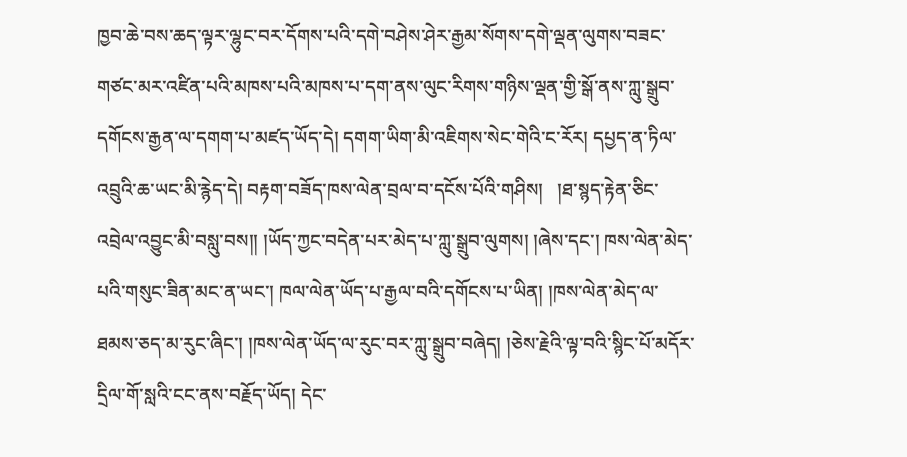ཁྱབ་ཆེ་བས་ཆད་ལྟར་ལྷུང་བར་དོགས་པའི་དགེ་བཤེས་ཤེར་རྒྱམ་སོགས་དགེ་ལྡན་ལུགས་བཟང་གཙང་མར་འཛིན་པའི་མཁས་པའི་མཁས་པ་དག་ནས་ལུང་རིགས་གཉིས་ལྡན་གྱི་སྒོ་ནས་ཀླུ་སྒྲུབ་དགོངས་རྒྱན་ལ་དགག་པ་མཛད་ཡོད་དེ། དགག་ཡིག་མི་འཇིགས་སེང་གེའི་ང་རོར། དཔྱད་ན་ཏིལ་འབྲུའི་ཆ་ཡང་མི་རྙེད་དེ། བརྟག་བཟོད་ཁས་ལེན་བྲལ་བ་དངོས་པོའི་གཤིས།   །ཐ་སྙད་རྟེན་ཅིང་འབྲེལ་འབྱུང་མི་བསླུ་བས།། །ཡོད་ཀྱང་བདེན་པར་མེད་པ་ཀླུ་སྒྲུབ་ལུགས། །ཞེས་དང་། ཁས་ལེན་མེད་པའི་གསུང་ཟིན་མང་ན་ཡང་། ཁལ་ལེན་ཡོད་པ་རྒྱལ་བའི་དགོངས་པ་ཡིན། །ཁས་ལེན་མེད་ལ་ཐམས་ཅད་མ་རུང་ཞིང་། །ཁས་ལེན་ཡོད་ལ་རུང་བར་ཀླུ་སྒྲུབ་བཞེད། །ཅེས་རྗེའི་ལྟ་བའི་སྙིང་པོ་མདོར་དྲིལ་གོ་སླའི་ངང་ནས་བརྗོད་ཡོད། དེང་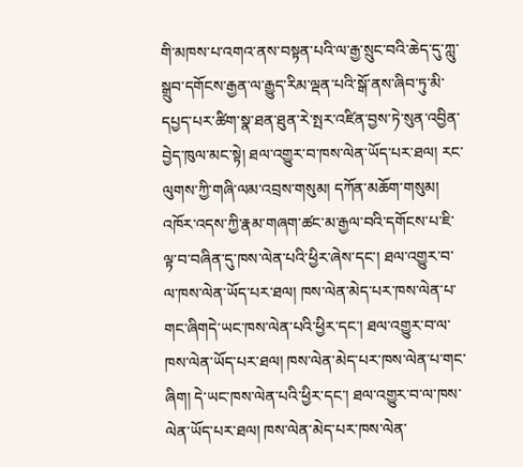གི་མཁས་པ་འགའ་ནས་བསྟན་པའི་ལ་རྒྱ་སྲུང་བའི་ཆེད་དུ་ཀླུ་སྒྲུབ་དགོངས་རྒྱན་ལ་རྒྱུད་རིམ་ལྡན་པའི་སྒོ་ནས་ཞིབ་ཏུ་མི་དཔྱད་པར་ཚིག་སྣ་ཐན་ཐུན་རེ་སྤར་འཛིན་བྱས་ཏེ་སུན་འབྱིན་བྱེད་ཁུལ་མང་སྟེ། ཐལ་འགྱུར་བ་ཁས་ལེན་ཡོད་པར་ཐལ། རང་ལུགས་ཀྱི་གཞི་ལམ་འབྲས་གསུམ། དཀོན་མཆོག་གསུམ། འཁོར་འདས་ཀྱི་རྣམ་གཞག་ཚང་མ་རྒྱལ་བའི་དགོངས་པ་ཇི་ལྟ་བ་བཞིན་དུ་ཁས་ལེན་པའི་ཕྱིར་ཞེས་དང་། ཐལ་འགྱུར་བ་ལ་ཁས་ལེན་ཡོད་པར་ཐལ། ཁས་ལེན་མེད་པར་ཁས་ལེན་པ་གང་ཞིགདེ་ཡང་ཁས་ལེན་པའི་ཕྱིར་དང་། ཐལ་འགྱུར་བ་ལ་ཁས་ལེན་ཡོད་པར་ཐལ། ཁས་ལེན་མེད་པར་ཁས་ལེན་པ་གང་ཞིག། དེ་ཡང་ཁས་ལེན་པའི་ཕྱིར་དང་། ཐལ་འགྱུར་བ་ལ་ཁས་ལེན་ཡོད་པར་ཐལ། ཁས་ལེན་མེད་པར་ཁས་ལེན་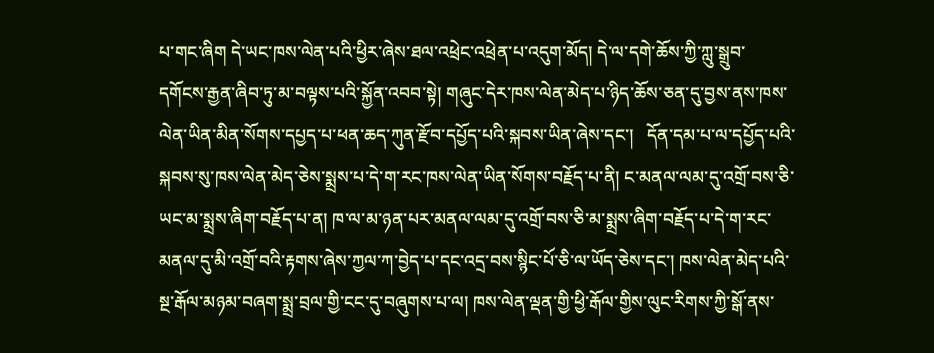པ་གང་ཞིག དེ་ཡང་ཁས་ལེན་པའི་ཕྱིར་ཞེས་ཐལ་འཕྲེང་འཕྲེན་པ་འདུག་མོད། དེ་ལ་དགེ་ཆོས་ཀྱི་ཀླུ་སྒྲུབ་དགོངས་རྒྱན་ཞིབ་ཏུ་མ་བལྟས་པའི་སྐྱོན་འབབ་སྟེ། གཞུང་དེར་ཁས་ལེན་མེད་པ་ཉིད་ཆོས་ཅན་དུ་བྱས་ནས་ཁས་ལེན་ཡིན་མིན་སོགས་དཔྱད་པ་ཕན་ཆད་ཀུན་རྫོབ་དཔྱོད་པའི་སྐབས་ཡིན་ཞེས་དང་།   དོན་དམ་པ་ལ་དཔྱོད་པའི་སྐབས་སུ་ཁས་ལེན་མེད་ཅེས་སྨྲས་པ་དེ་ག་རང་ཁས་ལེན་ཡིན་སོགས་བརྗོད་པ་ནི། ང་མནལ་ལམ་དུ་འགྲོ་བས་ཅི་ཡང་མ་སྨྲས་ཞིག་བརྗོད་པ་ན། ཁ་ལ་མ་ཉན་པར་མནལ་ལམ་དུ་འགྲོ་བས་ཅི་མ་སྨྲས་ཞིག་བརྗོད་པ་དེ་ག་རང་མནལ་དུ་མི་འགྲོ་བའི་རྟགས་ཞེས་ཀྱལ་ཀ་བྱེད་པ་དང་འདྲ་བས་སྙིང་པོ་ཅི་ལ་ཡོད་ཅེས་དང་། ཁས་ལེན་མེད་པའི་སྔ་རྒོལ་མཉམ་བཞག་སྨྲ་བྲལ་གྱི་ངང་དུ་བཞུགས་པ་ལ། ཁས་ལེན་ལྡན་གྱི་ཕྱི་རྒོལ་གྱིས་ལུང་རིགས་ཀྱི་སྒོ་ནས་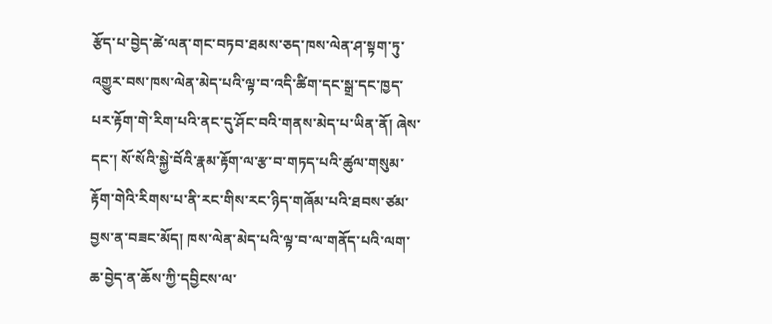རྩོད་པ་བྱེད་ཚེ་ལན་གང་བཏབ་ཐམས་ཅད་ཁས་ལེན་ཤ་སྟག་ཏུ་འགྱུར་བས་ཁས་ལེན་མེད་པའི་ལྟ་བ་འདི་ཚིག་དང་སྒྲ་དང་ཁྱད་པར་རྟོག་གེ་རིག་པའི་ནང་དུ་ཤོང་བའི་གནས་མེད་པ་ཡིན་ནོ། ཞེས་དང་། སོ་སོའི་སྐྱེ་བོའི་རྣམ་རྟོག་ལ་རྩ་བ་གཏད་པའི་ཚུལ་གསུམ་རྟོག་གེའི་རིགས་པ་ནི་རང་གིས་རང་ཉིད་གཞོམ་པའི་ཐབས་ཙམ་བྱས་ན་བཟང་མོད། ཁས་ལེན་མེད་པའི་ལྟ་བ་ལ་གནོད་པའི་ལག་ཆ་བྱེད་ན་ཆོས་ཀྱི་དབྱིངས་ལ་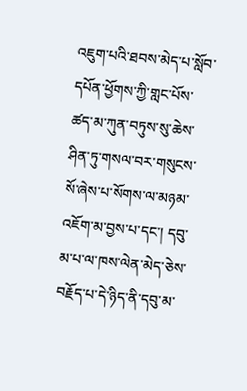འཇུག་པའི་ཐབས་མེད་པ་སློབ་དཔོན་ཕྱོགས་ཀྱི་གླང་པོས་ཚད་མ་ཀུན་བཏུས་སུ་ཆེས་ཤིན་ཏུ་གསལ་བར་གསུངས་སོ་ཞེས་པ་སོགས་ལ་མཉམ་འཇོག་མ་བྱས་པ་དང་། དབུ་མ་པ་ལ་ཁས་ལེན་མེད་ཅེས་བརྗོད་པ་དེ་ཉིད་ནི་དབུ་མ་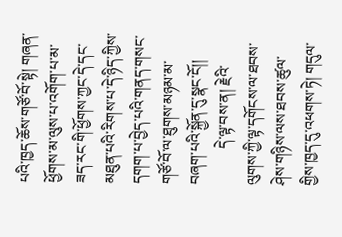པའི་ཁྱད་ཆོས་གཙོ་བོ་སྟེ། གཞན་ཕྱོགས་མ་ལུས་པ་འགོག་པ་མ་ཟད་རང་གི་ཕྱོགས་ཀྱང་དེ་དང་མཐུན་པའི་རིགས་པ་དེ་ཉིད་ཀྱིས་དགག་པ་བྱེད་པའི་གནད་གསང་གཙོ་བོ་ལ་ཐུགས་མཉམ་མ་བཞག་པའི་སྐྱོན་དུ་སྣང་ངོ།།
          དེ་ལྟ་བས་ན། རྗེའི་ལུགས་ཀྱི་ལྟ་དགོངས་ལ་ཐབས་ཤེས་གཉིས་ལས་ཐབས་ཚུལ་གྱིས་ཁྱད་དུ་འཕགས་ཏེ། གདུལ་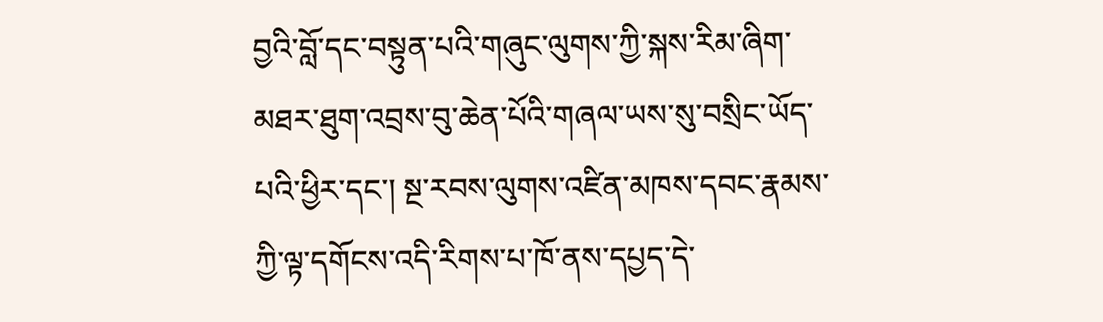བྱའི་བློ་དང་བསྟུན་པའི་གཞུང་ལུགས་ཀྱི་སྐས་རིམ་ཞིག་མཐར་ཐུག་འབྲས་བུ་ཆེན་པོའི་གཞལ་ཡས་སུ་བསྲིང་ཡོད་པའི་ཕྱིར་དང་། སྔ་རབས་ལུགས་འཛིན་མཁས་དབང་རྣམས་ཀྱི་ལྟ་དགོངས་འདི་རིགས་པ་ཁོ་ནས་དཔྱད་དེ་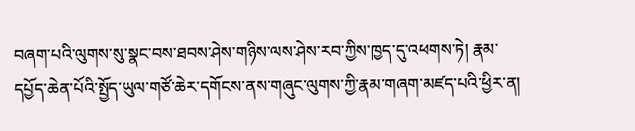བཞག་པའི་ལུགས་སུ་སྣང་བས་ཐབས་ཤེས་གཉིས་ལས་ཤེས་རབ་ཀྱིས་ཁྱད་དུ་འཕགས་ཏེ། རྣམ་དཔྱོད་ཆེན་པོའི་སྤྱོད་ཡུལ་གཙོ་ཆེར་དགོངས་ནས་གཞུང་ལུགས་ཀྱི་རྣམ་གཞག་མཛད་པའི་ཕྱིར་ན།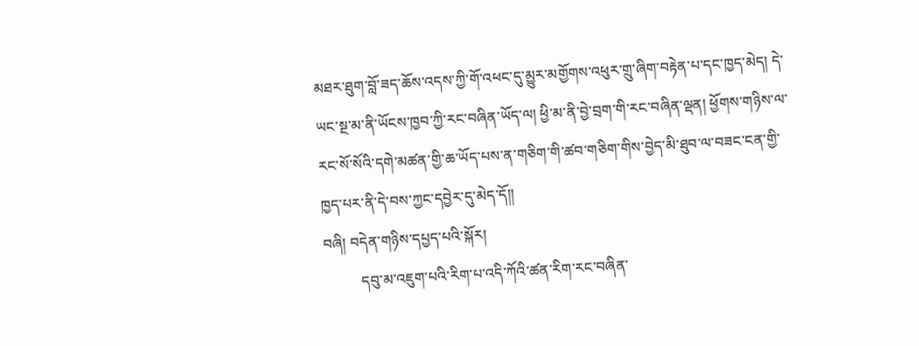མཐར་ཐུག་བློ་ཟད་ཆོས་འདས་ཀྱི་གོ་འཕང་དུ་མྱུར་མགྱོགས་འཕུར་གྲུ་ཞིག་བརྟེན་པ་དང་ཁྱད་མེད། དེ་ཡང་སྔ་མ་ནི་ཡོངས་ཁྱབ་ཀྱི་རང་བཞིན་ཡོད་ལ། ཕྱི་མ་ནི་བྱེ་བྲག་གི་རང་བཞིན་ལྡན། ཕྱོགས་གཉིས་ལ་རང་སོ་སོའི་དགེ་མཚན་གྱི་ཆ་ཡོད་པས་ན་གཅིག་གི་ཚབ་གཅིག་གིས་བྱེད་མི་ཐུབ་ལ་བཟང་ངན་གྱི་ཁྱད་པར་ནི་དེ་བས་ཀྱང་དབྱེར་དུ་མེད་དོ།།
བཞི། བདེན་གཉིས་དཔྱད་པའི་སྐོར།
          དབུ་མ་འཇུག་པའི་རིག་པ་འདི་ཀོའི་ཚན་རིག་རང་བཞིན་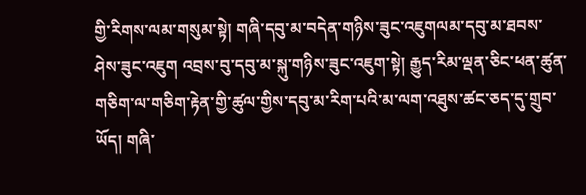གྱི་རིགས་ལམ་གསུམ་སྟེ། གཞི་དབུ་མ་བདེན་གཉིས་ཟུང་འཇུགལམ་དབུ་མ་ཐབས་ཤེས་ཟུང་འཇུག འབྲས་བུ་དབུ་མ་སྐུ་གཉིས་ཟུང་འཇུག་སྟེ། རྒྱུད་རིམ་ལྡན་ཅིང་ཕན་ཚུན་གཅིག་ལ་གཅིག་རྟེན་གྱི་ཚུལ་གྱིས་དབུ་མ་རིག་པའི་མ་ལག་འཐུས་ཚང་ཅད་དུ་གྲུབ་ཡོད། གཞི་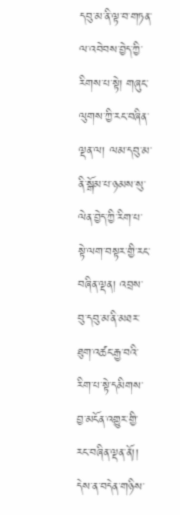དབུ་མ་ནི་ལྟ་བ་གཏན་ལ་འབེབས་བྱེད་ཀྱི་རིགས་པ་སྟེ། གཞུང་ལུགས་ཀྱི་རང་བཞིན་ལྡན་ལ། ལམ་དབུ་མ་ནི་སྒོམ་པ་ཉམས་སུ་ལེན་བྱེད་ཀྱི་རིག་པ་སྟེ་ལག་བསྟར་གྱི་རང་བཞིན་ལྡན། འབྲས་བུ་དབུ་མ་ནི་མཐར་ཐུག་འཚང་རྒྱ་བའི་རིག་པ་སྟེ་དམིགས་བྱ་མངོན་འགྱུར་གྱི་རང་བཞིན་ལྡན་ནོ།། དེས་ན་བདེན་གཉིས་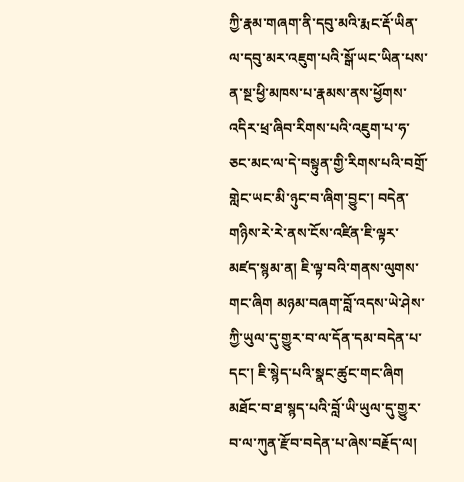ཀྱི་རྣམ་གཞག་ནི་དབུ་མའི་རྨང་རྡོ་ཡིན་ལ་དབུ་མར་འཇུག་པའི་སྒོ་ཡང་ཡིན་པས་ན་སྔ་ཕྱི་མཁས་པ་རྣམས་ནས་ཕྱོགས་འདིར་ཕྲ་ཞིབ་རིགས་པའི་འཇུག་པ་ཧ་ཅང་མང་ལ་དེ་བསྟུན་གྱི་རིགས་པའི་བགྲོ་གླེང་ཡང་མི་ཉུང་བ་ཞིག་བྱུང་། བདེན་གཉིས་རེ་རེ་ནས་ངོས་འཛིན་ཇི་ལྟར་མཛད་སྙམ་ན། ཇི་ལྟ་བའི་གནས་ལུགས་གང་ཞིག མཉམ་བཞག་བློ་འདས་ཡེ་ཤེས་ཀྱི་ཡུལ་དུ་གྱུར་བ་ལ་དོན་དམ་བདེན་པ་དང་། ཇི་སྙེད་པའི་སྣང་ཚུང་གང་ཞིག མཐོང་བ་ཐ་སྙད་པའི་བློ་ཡི་ཡུལ་དུ་གྱུར་བ་ལ་ཀུན་རྫོབ་བདེན་པ་ཞེས་བརྗོད་ལ།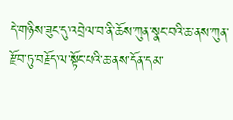དེ་གཉིས་ཟུང་དུ་འབྲེལ་བ་ནི་ཆོས་ཀུན་སྣང་བའི་ཆ་ནས་ཀུན་རྫོབ་ཏུ་བརྗོད་ལ་སྟོང་པའི་ཆ་ནས་དོན་དམ་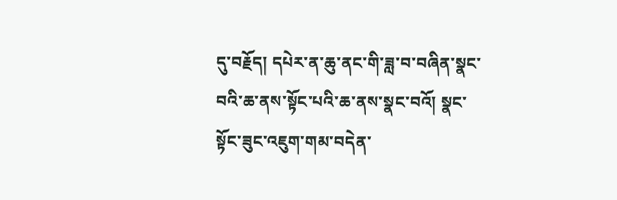དུ་བརྗོད། དཔེར་ན་ཆུ་ནང་གི་ཟླ་བ་བཞིན་སྣང་བའི་ཆ་ནས་སྟོང་པའི་ཆ་ནས་སྣང་བའོ། སྣང་སྟོང་ཟུང་འཇུག་གམ་བདེན་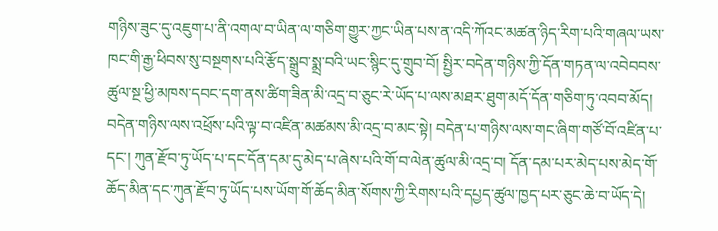གཉིས་ཟུང་དུ་འཇུག་པ་ནི་འགལ་བ་ཡིན་ལ་གཅིག་གྱུར་ཀྱང་ཡིན་པས་ན་འདི་ཀོའང་མཚན་ཉིད་རིག་པའི་གཞལ་ཡས་ཁང་གི་རྒྱ་ཕིབས་སུ་བསྔགས་པའི་རྩོད་སྒྲུབ་སྨྲ་བའི་ཡང་སྙིང་དུ་གྲུབ་བོ། སྤྱིར་བདེན་གཉིས་ཀྱི་དོན་གཏན་ལ་འབེབབས་ཚུལ་སྔ་ཕྱི་མཁས་དབང་དག་ནས་ཚིག་ཟིན་མི་འདྲ་བ་ཅུང་རེ་ཡོད་པ་ལས་མཐར་ཐུག་མདོ་དོན་གཅིག་ཏུ་འབབ་མོད། བདེན་གཉིས་ལས་འཕྲོས་པའི་ལྟ་བ་འཛིན་མཚམས་མི་འདྲ་བ་མང་སྟེ། བདེན་པ་གཉིས་ལས་གང་ཞིག་གཙོ་བོ་འཛིན་པ་དང་། ཀུན་རྫོབ་ཏུ་ཡོད་པ་དང་དོན་དམ་དུ་མེད་པ་ཞེས་པའི་གོ་བ་ལེན་ཚུལ་མི་འདྲ་བ། དོན་དམ་པར་མེད་པས་མེད་གོ་ཆོད་མིན་དང་ཀུན་རྫོབ་ཏུ་ཡོད་པས་ཡོག་གོ་ཆོད་མིན་སོགས་ཀྱི་རིགས་པའི་དཔྱད་ཚུལ་ཁྱད་པར་ཅུང་ཆེ་བ་ཡོད་དེ།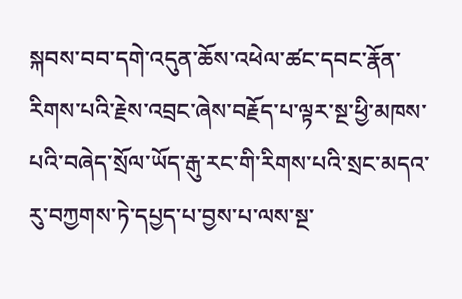སྐབས་བབ་དགེ་འདུན་ཆོས་འཕེལ་ཚང་དབང་རྣོན་རིགས་པའི་རྗེས་འབྲང་ཞེས་བརྗོད་པ་ལྟར་སྔ་ཕྱི་མཁས་པའི་བཞེད་སྲོལ་ཡོད་རྒུ་རང་གི་རིགས་པའི་སྲང་མདའ་རུ་བཀྱགས་ཏེ་དཔྱད་པ་བྱས་པ་ལས་སྔ་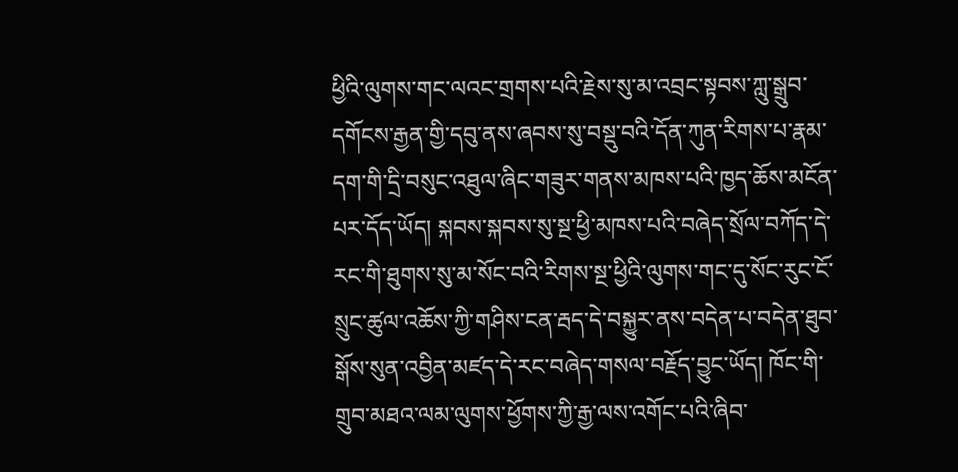ཕྱིའི་ལུགས་གང་ལའང་གྲགས་པའི་རྗེས་སུ་མ་འབྲང་སྟབས་ཀླུ་སྒྲུབ་དགོངས་རྒྱན་གྱི་དབུ་ནས་ཞབས་སུ་བསྡུ་བའི་དོན་ཀུན་རིགས་པ་རྣམ་དག་གི་དྲི་བསུང་འཐུལ་ཞིང་གཟུར་གནས་མཁས་པའི་ཁྱད་ཆོས་མངོན་པར་དོད་ཡོད། སྐབས་སྐབས་སུ་སྔ་ཕྱི་མཁས་པའི་བཞེད་སྲོལ་བཀོད་དེ་རང་གི་ཐུགས་སུ་མ་སོང་བའི་རིགས་སྔ་ཕྱིའི་ལུགས་གང་དུ་སོང་རུང་ངོ་སྲུང་ཚུལ་འཆོས་ཀྱི་གཤིས་ངན་རྦད་དེ་བསྐྱུར་ནས་བདེན་པ་བདེན་ཐུབ་སྒོས་སུན་འབྱིན་མཛད་དེ་རང་བཞེད་གསལ་བརྗོད་བྱུང་ཡོད། ཁོང་གི་གྲུབ་མཐའ་ལམ་ལུགས་ཕྱོགས་ཀྱི་རྒྱ་ལས་འགོང་པའི་ཞིབ་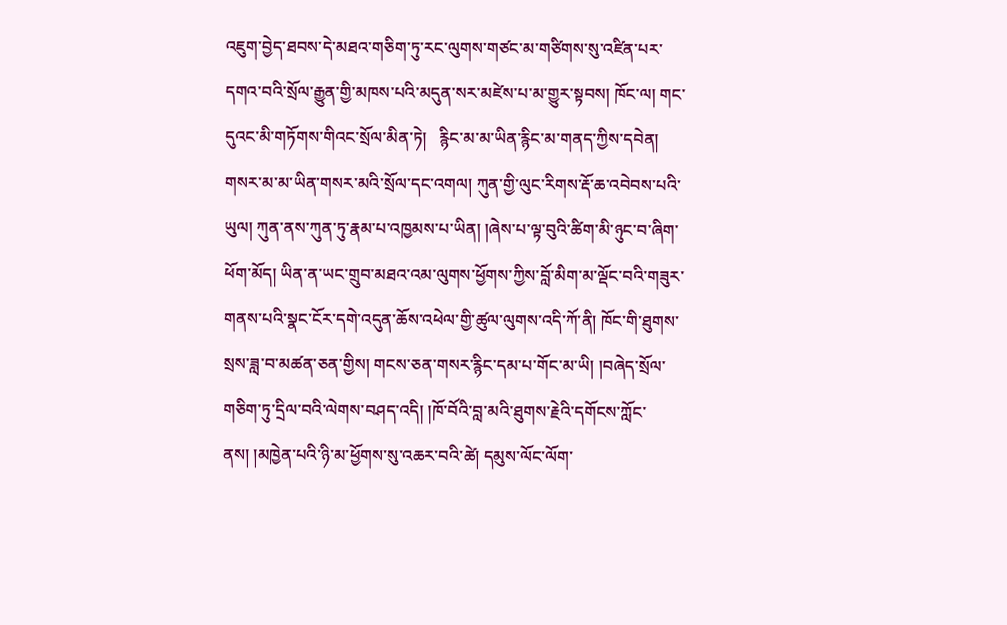འཇུག་བྱེད་ཐབས་དེ་མཐའ་གཅིག་ཏུ་རང་ལུགས་གཙང་མ་གཙིགས་སུ་འཛིན་པར་དགའ་བའི་སྲོལ་རྒྱུན་གྱི་མཁས་པའི་མདུན་སར་མཛེས་པ་མ་གྱུར་སྟབས། ཁོང་ལ། གང་དུའང་མི་གཏོགས་གིའང་སྲོལ་མིན་ཏེ།   རྙིང་མ་མ་ཡིན་རྙིང་མ་གནད་ཀྱིས་དབེན། གསར་མ་མ་ཡིན་གསར་མའི་སྲོལ་དང་འགལ། ཀུན་གྱི་ལུང་རིགས་རྡོ་ཆ་འབེབས་པའི་ཡུལ། ཀུན་ནས་ཀུན་ཏུ་རྣམ་པ་འཁྱམས་པ་ཡིན། །ཞེས་པ་ལྟ་བུའི་ཚིག་མི་ཉུང་བ་ཞིག་ཕོག་མོད། ཡིན་ན་ཡང་གྲུབ་མཐའ་འམ་ལུགས་ཕྱོགས་ཀྱིས་བློ་མིག་མ་ལྡོང་བའི་གཟུར་གནས་པའི་སྣང་ངོར་དགེ་འདུན་ཆོས་འཕེལ་གྱི་ཚུལ་ལུགས་འདི་ཀོ་ནི། ཁོང་གི་ཐུགས་སྲས་ཟླ་བ་མཚན་ཅན་གྱིས། གངས་ཅན་གསར་རྙིང་དམ་པ་གོང་མ་ཡི། །བཞེད་སྲོལ་གཅིག་ཏུ་དྲིལ་བའི་ལེགས་བཤད་འདི། །ཁོ་བོའི་བླ་མའི་ཐུགས་རྗེའི་དགོངས་ཀློང་ནས། །མཁྱེན་པའི་ཉི་མ་ཕྱོགས་སུ་འཆར་བའི་ཚེ། དམུས་ལོང་ལོག་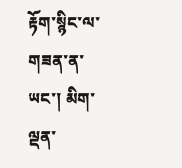རྟོག་སྙིང་ལ་གཟན་ན་ཡང་། མིག་ལྡན་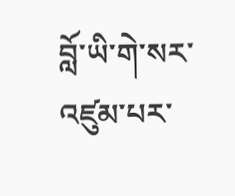བློ་ཡི་གེ་སར་འཛུམ་པར་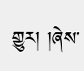གྱུར། །ཞེས་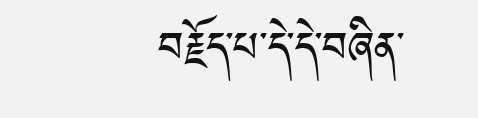བརྗོད་པ་དེ་དེ་བཞིན་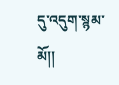དུ་འདུག་སྙམ་མོ།།